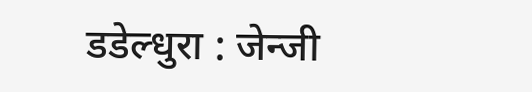डडेल्धुरा : जेन्जी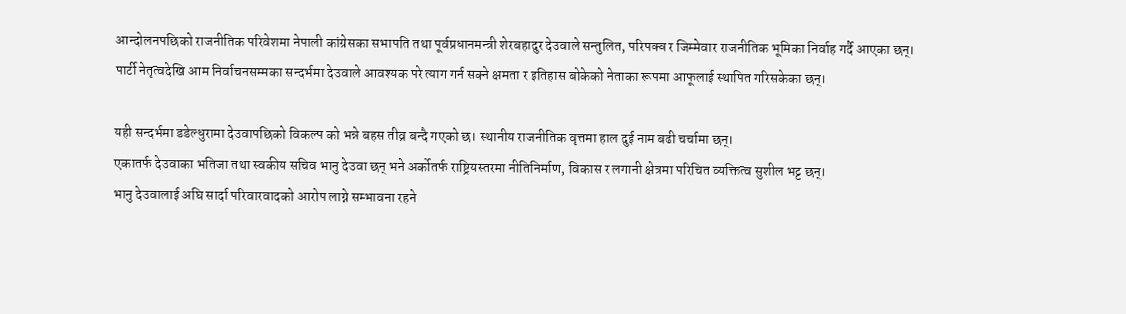आन्दोलनपछिको राजनीतिक परिवेशमा नेपाली कांग्रेसका सभापति तथा पूर्वप्रधानमन्त्री शेरबहादुर देउवाले सन्तुलित, परिपक्व र जिम्मेवार राजनीतिक भूमिका निर्वाह गर्दै आएका छन्।
पार्टी नेतृत्वदेखि आम निर्वाचनसम्मका सन्दर्भमा देउवाले आवश्यक परे त्याग गर्न सक्ने क्षमता र इतिहास बोकेको नेताका रूपमा आफूलाई स्थापित गरिसकेका छन्।

यही सन्दर्भमा डडेल्धुरामा देउवापछिको विकल्प को भन्ने बहस तीव्र बन्दै गएको छ। स्थानीय राजनीतिक वृत्तमा हाल दुई नाम बढी चर्चामा छन्।
एकातर्फ देउवाका भतिजा तथा स्वकीय सचिव भानु देउवा छन् भने अर्कोतर्फ राष्ट्रियस्तरमा नीतिनिर्माण, विकास र लगानी क्षेत्रमा परिचित व्यक्तित्व सुशील भट्ट छन्।
भानु देउवालाई अघि सार्दा परिवारवादको आरोप लाग्ने सम्भावना रहने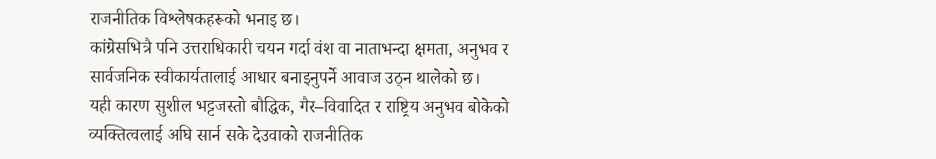राजनीतिक विश्लेषकहरूको भनाइ छ।
कांग्रेसभित्रै पनि उत्तराधिकारी चयन गर्दा वंश वा नाताभन्दा क्षमता, अनुभव र सार्वजनिक स्वीकार्यतालाई आधार बनाइनुपर्ने आवाज उठ्न थालेको छ।
यही कारण सुशील भट्टजस्तो बौद्धिक, गैर–विवादित र राष्ट्रिय अनुभव बोकेको व्यक्तित्वलाई अघि सार्न सके देउवाको राजनीतिक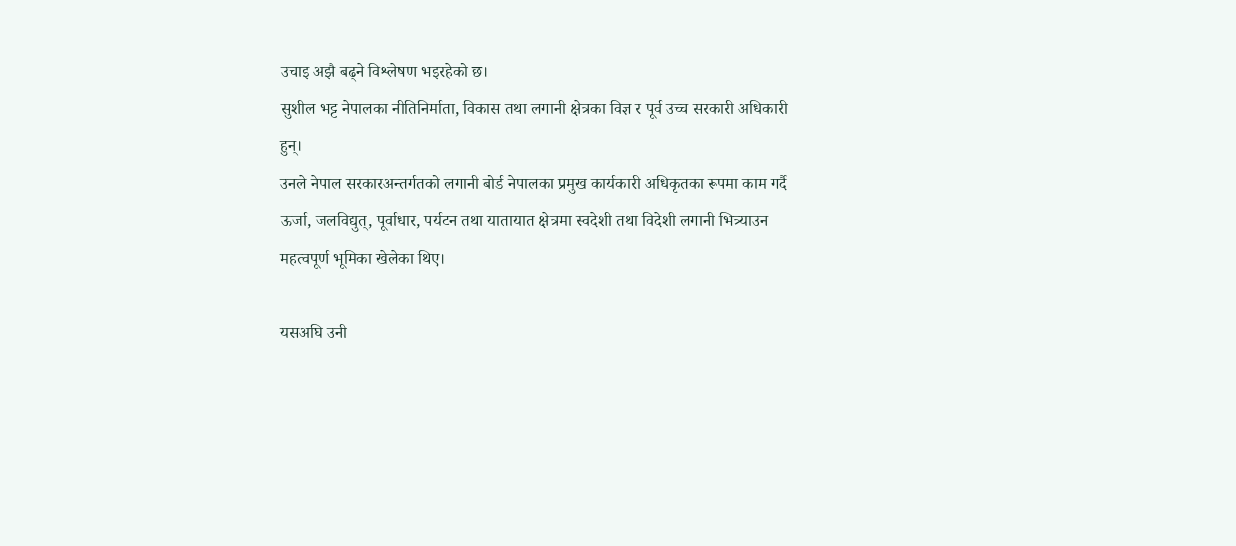उचाइ अझै बढ्ने विश्लेषण भइरहेको छ।
सुशील भट्ट नेपालका नीतिनिर्माता, विकास तथा लगानी क्षेत्रका विज्ञ र पूर्व उच्च सरकारी अधिकारी हुन्।
उनले नेपाल सरकारअन्तर्गतको लगानी बोर्ड नेपालका प्रमुख कार्यकारी अधिकृतका रूपमा काम गर्दै ऊर्जा, जलविद्युत्, पूर्वाधार, पर्यटन तथा यातायात क्षेत्रमा स्वदेशी तथा विदेशी लगानी भित्र्याउन महत्वपूर्ण भूमिका खेलेका थिए।

यसअघि उनी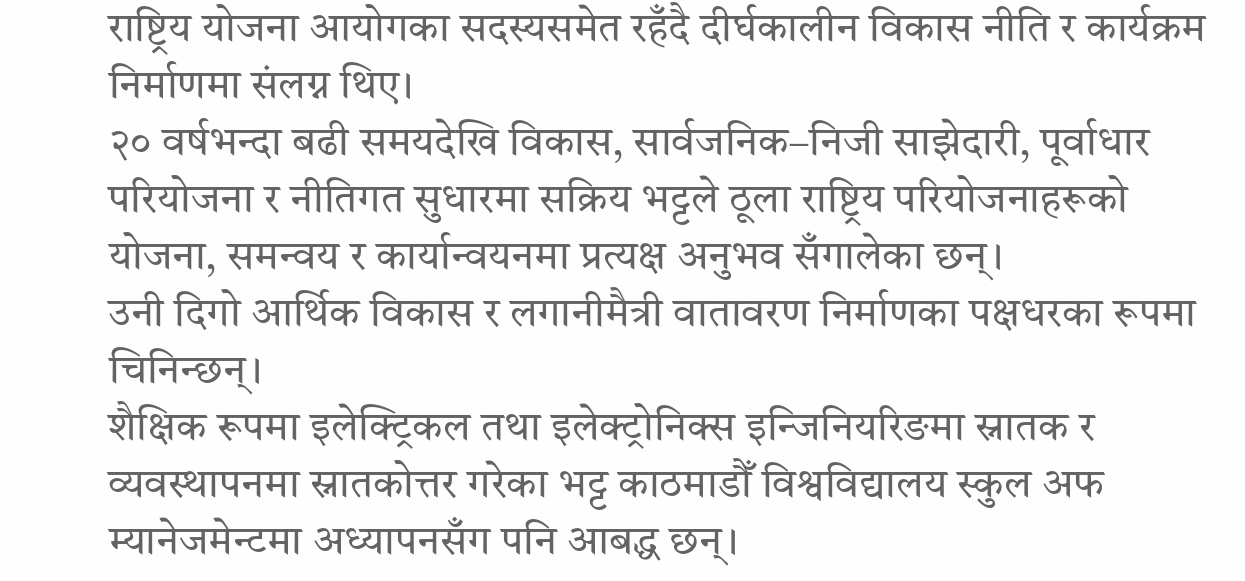राष्ट्रिय योजना आयोगका सदस्यसमेत रहँदै दीर्घकालीन विकास नीति र कार्यक्रम निर्माणमा संलग्न थिए।
२० वर्षभन्दा बढी समयदेखि विकास, सार्वजनिक–निजी साझेदारी, पूर्वाधार परियोजना र नीतिगत सुधारमा सक्रिय भट्टले ठूला राष्ट्रिय परियोजनाहरूको योजना, समन्वय र कार्यान्वयनमा प्रत्यक्ष अनुभव सँगालेका छन्।
उनी दिगो आर्थिक विकास र लगानीमैत्री वातावरण निर्माणका पक्षधरका रूपमा चिनिन्छन्।
शैक्षिक रूपमा इलेक्ट्रिकल तथा इलेक्ट्रोनिक्स इन्जिनियरिङमा स्नातक र व्यवस्थापनमा स्नातकोत्तर गरेका भट्ट काठमाडौँ विश्वविद्यालय स्कुल अफ म्यानेजमेन्टमा अध्यापनसँग पनि आबद्ध छन्।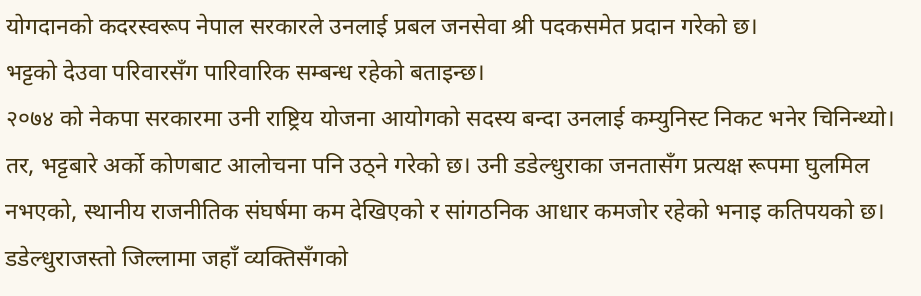योगदानको कदरस्वरूप नेपाल सरकारले उनलाई प्रबल जनसेवा श्री पदकसमेत प्रदान गरेको छ।
भट्टको देउवा परिवारसँग पारिवारिक सम्बन्ध रहेको बताइन्छ।
२०७४ को नेकपा सरकारमा उनी राष्ट्रिय योजना आयोगको सदस्य बन्दा उनलाई कम्युनिस्ट निकट भनेर चिनिन्थ्यो।
तर, भट्टबारे अर्को कोणबाट आलोचना पनि उठ्ने गरेको छ। उनी डडेल्धुराका जनतासँग प्रत्यक्ष रूपमा घुलमिल नभएको, स्थानीय राजनीतिक संघर्षमा कम देखिएको र सांगठनिक आधार कमजोर रहेको भनाइ कतिपयको छ।
डडेल्धुराजस्तो जिल्लामा जहाँ व्यक्तिसँगको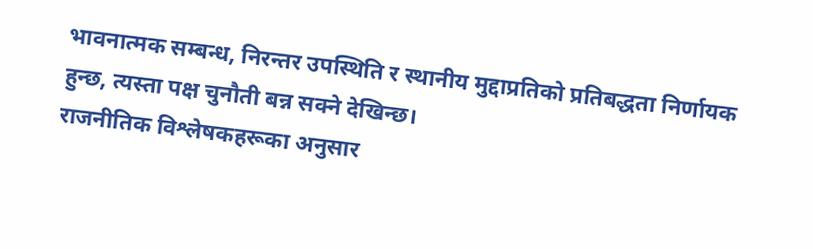भावनात्मक सम्बन्ध, निरन्तर उपस्थिति र स्थानीय मुद्दाप्रतिको प्रतिबद्धता निर्णायक हुन्छ, त्यस्ता पक्ष चुनौती बन्न सक्ने देखिन्छ।
राजनीतिक विश्लेषकहरूका अनुसार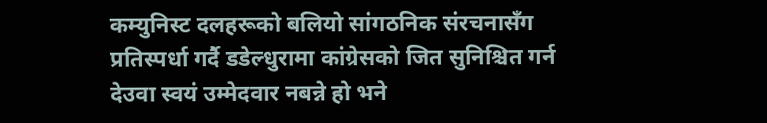कम्युनिस्ट दलहरूको बलियो सांगठनिक संरचनासँग प्रतिस्पर्धा गर्दै डडेल्धुरामा कांग्रेसको जित सुनिश्चित गर्न देउवा स्वयं उम्मेदवार नबन्ने हो भने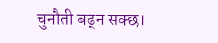चुनौती बढ्न सक्छ।